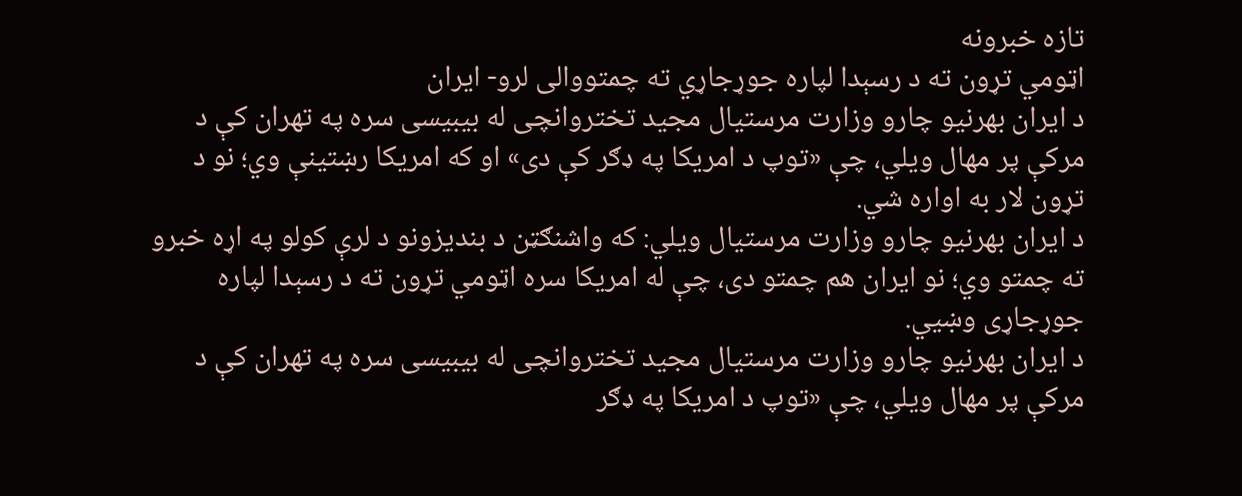تازه خبرونه
اټومي تړون ته د رسېدا لپاره جوړجاړي ته چمتووالی لرو- ایران
د ایران بهرنیو چارو وزارت مرستیال مجید تختروانچی له بیبیسی سره په تهران کې د مرکې پر مهال ویلي، چې «توپ د امریکا په ډګر کې دی» او که امریکا رښتینې وي؛ نو د تړون لار به اواره شي.
د ایران بهرنیو چارو وزارت مرستیال ویلي: که واشنګټن د بندیزونو د لرې کولو په اړه خبرو ته چمتو وي؛ نو ایران هم چمتو دی، چې له امریکا سره اټومي تړون ته د رسېدا لپاره جوړجاړی وښيي.
د ایران بهرنیو چارو وزارت مرستیال مجید تختروانچی له بیبیسی سره په تهران کې د مرکې پر مهال ویلي، چې «توپ د امریکا په ډګر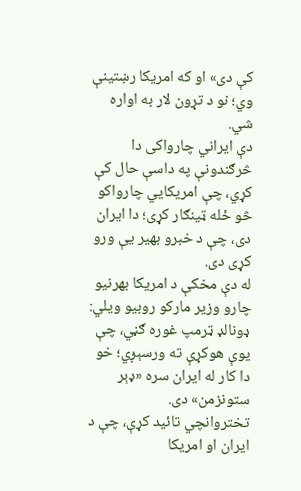کې دی» او که امریکا رښتینې وي؛ نو د تړون لار به اواره شي.
دې ایراني چارواکی دا څرګندونې په داسې حال کې کړي، چې امریکايي چارواکو څو ځله ټینګار کړی؛ دا ایران دی، چې د خبرو بهیر یې ورو کړی دی.
له دې مخکې د امریکا بهرنیو چارو وزیر مارکو روبیو ویلي: ډونالډ ټرمپ غوره ګڼي، چې یوې هوکړې ته ورسېږي؛ خو دا کار له ایران سره «ډېر ستونزمن» دی.
تختروانچي تائید کړې، چې د ایران او امریکا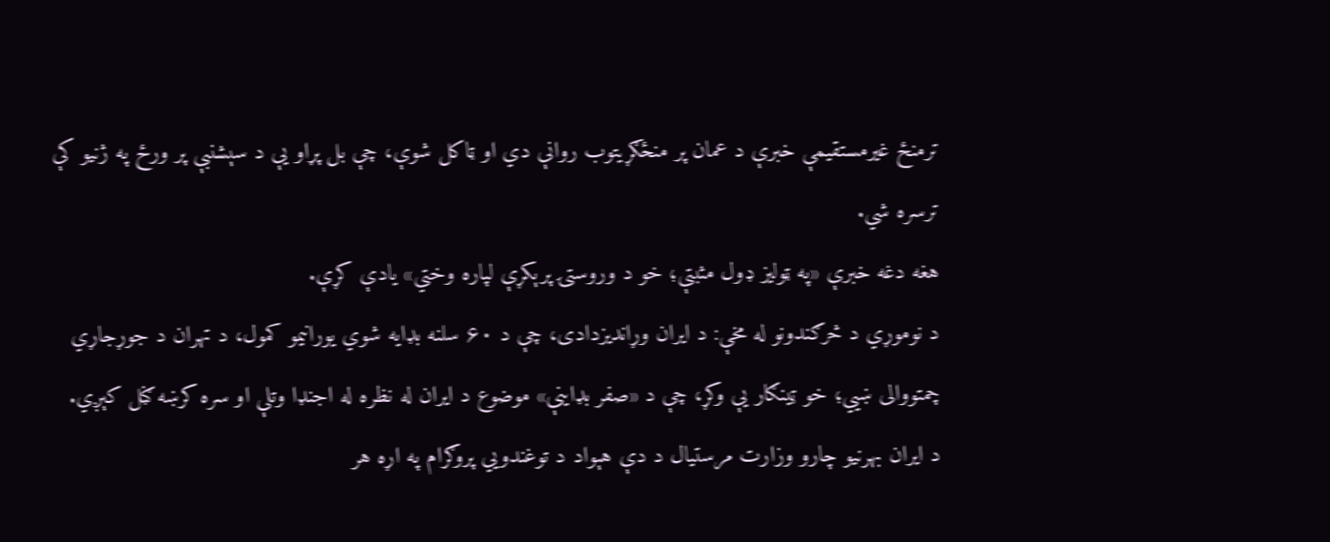ترمنځ غیرمستقیمې خبرې د عمان پر منځګړیتوب روانې دي او ټاکل شوې، چې بل پړاو یې د سېشنبې پر ورځ په ژنیو کې ترسره شي.
هغه دغه خبرې «په ټولیز ډول مثبتې؛ خو د وروستۍ پرېکړې لپاره وختي» یادې کړې.
د نوموړي د څرګندونو له مخې: د ایران وړاندیزدادی، چې د ۶۰ سلنه بډایه شوي یورانیمو کمول، د تهران د جوړجاړي چمتووالی ښيي؛ خو ټینګار یې وکړ، چې د «صفر بډاینې» موضوع د ایران له نظره له اجنډا وتلې او سره کرښه ګڼل کېږي.
د ایران بهرنیو چارو وزارت مرستیال د دې هېواد د توغندويي پروګرام په اړه هر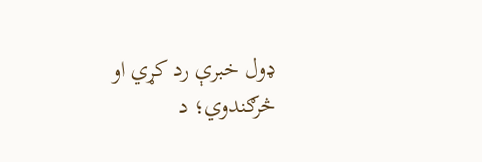ډول خبرې رد کړي او څرګندوي؛ د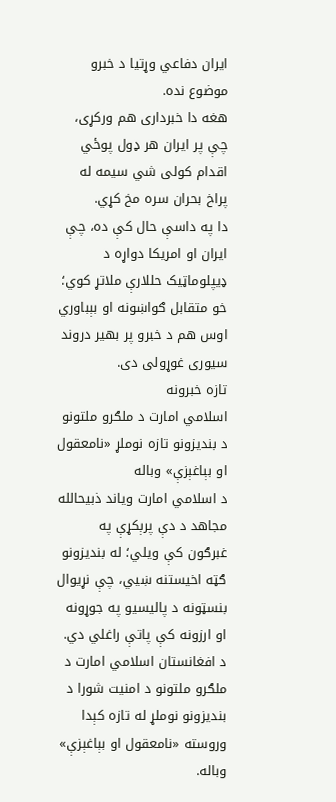ایران دفاعي وړتیا د خبرو موضوع نده.
هغه دا خبرداری هم ورکړی، چې پر ایران هر ډول پوځي اقدام کولی شي سیمه له پراخ بحران سره مخ کړي.
دا په داسې حال کې ده، چې ایران او امریکا دواړه د ډیپلوماټیک حللارې ملاتړ کوي؛ خو متقابل ګواښونه او بېباوري اوس هم د خبرو پر بهیر دروند سیوری غوړولی دی.
تازه خبرونه
اسلامي امارت د ملګرو ملتونو د بندیزونو تازه نوملړ «نامعقول او بېاغېزې» وباله
د اسلامي امارت ویاند ذبیحالله مجاهد د دې پرېکړې په غبرګون کې ویلي؛ له بندیزونو ګټه اخیستنه ښيي، چې نړیوال بنسټونه د پالیسیو په جوړونه او ارزونه کې پاتې راغلي دي.
د افغانستان اسلامي امارت د ملګرو ملتونو د امنیت شورا د بندیزونو نوملړ له تازه کېدا وروسته «نامعقول او بېاغېزې» وباله.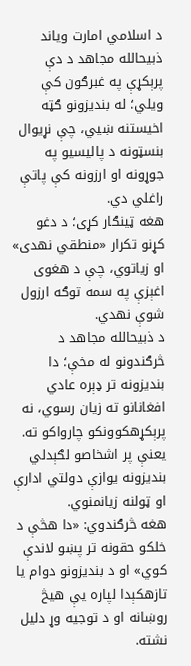د اسلامي امارت ویاند ذبیحالله مجاهد د دې پرېکړې په غبرګون کې ویلي؛ له بندیزونو ګټه اخیستنه ښيي، چې نړیوال بنسټونه د پالیسیو په جوړونه او ارزونه کې پاتې راغلي دي.
هغه ټینګار کړی؛ د دغو کړنو تکرار «منطقي نهدی» او زیاتوي، چې د هغوی اغېزې په سمه توګه ارزول شوې نهدي.
د ذبیحالله مجاهد د څرګندونو له مخې؛ دا بندیزونه تر ډېره عادي افغانانو ته زیان رسوي، نه پرېکړهکوونکو چارواکو ته. یعنې پر اشخاصو لګېدلي بندیزونه یوازې دولتي ادارې او ټولنه زیانمنوي.
هغه څرګندوي: «دا هڅې د خلکو حقونه تر پښو لاندې کوي» او د بندیزونو دوام یا تازهکېدا لپاره یې هیڅ روښانه او د توجیه وړ دلیل نشته.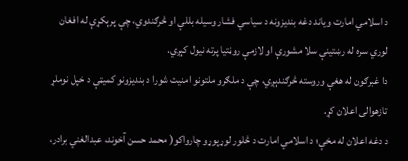د اسلامي امارت ویاند دغه بندیزونه د سیاسي فشار وسیله بللې او څرګندوي، چې پرېکړې له افغان لوري سره له رښتینې سلا مشورې او لازمې روڼتیا پرته نیول کېږي.
دا غبرګون له هغې وروسته څرګندېږي، چې د ملګرو ملتونو امنیت شورا د بندیزونو کمیټې د خپل نوملړ تازهوالی اعلان کړ.
د دغه اعلان له مخې؛ د اسلامي امارت د څلور لوړپوړو چارواکو( محمد حسن آخوند، عبدالغني برادر،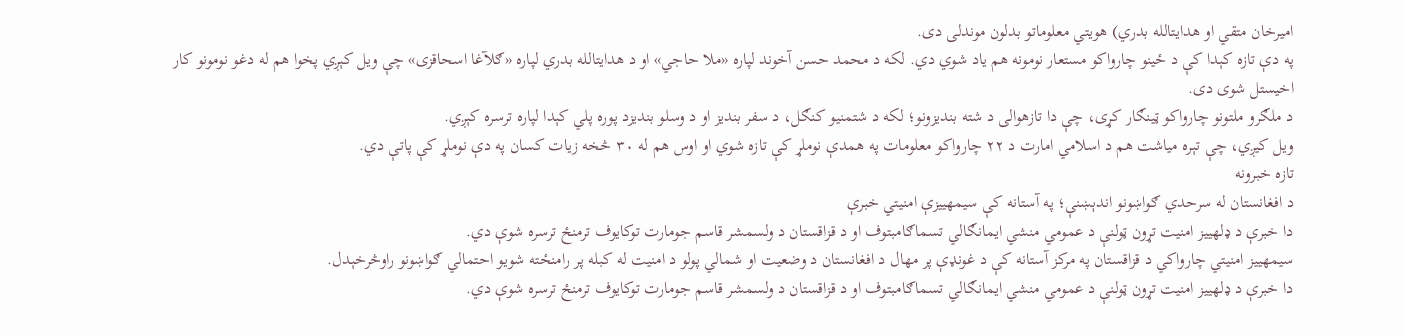امیرخان متقي او هدایتالله بدري) هویتي معلوماتو بدلون موندلی دی.
په دې تازه کېدا کې د ځینو چارواکو مستعار نومونه هم یاد شوي دي. لکه د محمد حسن آخوند لپاره «ملا حاجي» او د هدایتالله بدري لپاره «ګلآغا اسحاقزی» چې ویل کېږي پخوا هم له دغو نومونو کار اخیستل شوی دی.
د ملګرو ملتونو چارواکو ټینګار کړی، چې دا تازهوالی د شته بندیزونو؛ لکه د شتمنیو کنګل، د سفر بندیز او د وسلو بندیزد پوره پلي کېدا لپاره ترسره کېږي.
ویل کیږي، چې تېره میاشت هم د اسلامي امارت د ۲۲ چارواکو معلومات په همدې نوملړ کې تازه شوي او اوس هم له ۳۰ څخه زیات کسان په دې نوملړ کې پاتې دي.
تازه خبرونه
د افغانستان له سرحدي ګواښونو اندېښنې؛ په آستانه کې سیمهییزې امنیتي خبرې
دا خبرې د ډلهییز امنیت تړون ټولنې د عمومي منشي ایمانګالي تسماګامبتوف او د قزاقستان د ولسمشر قاسم جومارت توکایوف ترمنځ ترسره شوې دي.
سیمهییز امنیتي چارواکي د قزاقستان په مرکز آستانه کې د غونډې پر مهال د افغانستان د وضعیت او شمالي پولو د امنیت له کبله پر رامنځته شويو احتمالي ګواښونو راوڅرخېدل.
دا خبرې د ډلهییز امنیت تړون ټولنې د عمومي منشي ایمانګالي تسماګامبتوف او د قزاقستان د ولسمشر قاسم جومارت توکایوف ترمنځ ترسره شوې دي.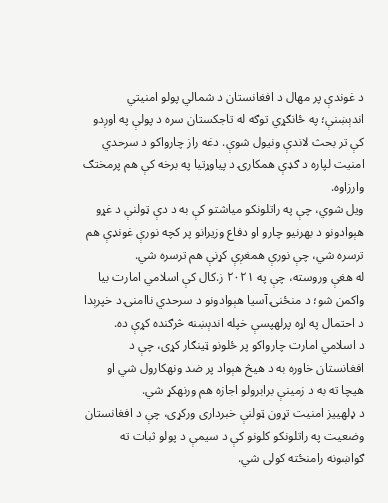د غوندې پر مهال د افغانستان د شمالي پولو امنیتي اندېښنې؛ په ځانګړي توګه له تاجکستان سره د پولې په اوږدو کې تر بحث لاندې ونیول شوې. دغه راز چارواکو د سرحدي امنیت لپاره د ګډې همکارۍ د پیاوړتیا په برخه کې هم پرمختګ وارزاوه.
ویل شوي، چې په راتلونکو میاشتو کې به د دې ټولنې د غړو هېوادونو د بهرنیو چارو او دفاع وزیرانو پر کچه نورې غونډې هم ترسره شي، چې نورې همغږې کړنې هم ترسره شي.
له هغې وروسته، چې په ۲۰۲۱ ز.کال کې اسلامي امارت بیا واکمن شو؛ د منځنۍ آسیا هېوادونو د سرحدي ناامنۍ د خپرېدا د احتمال په اړه پرلهپسې خپله اندېښنه څرګنده کړې ده.
د اسلامي امارت چارواکو پر ځلونو ټینګار کړی، چې د افغانستان خاوره به د هیڅ هېواد پر ضد ونهکارول شي او هیچا ته به د زمینې برابرولو اجازه هم ورنهکړ شي.
د ډلهییز امنیت تړون ټولنې خبرداری ورکړی، چې د افغانستان وضعیت په راتلونکو کلونو کې د سیمې د پولو ثبات ته ګواښونه رامنځته کولی شي.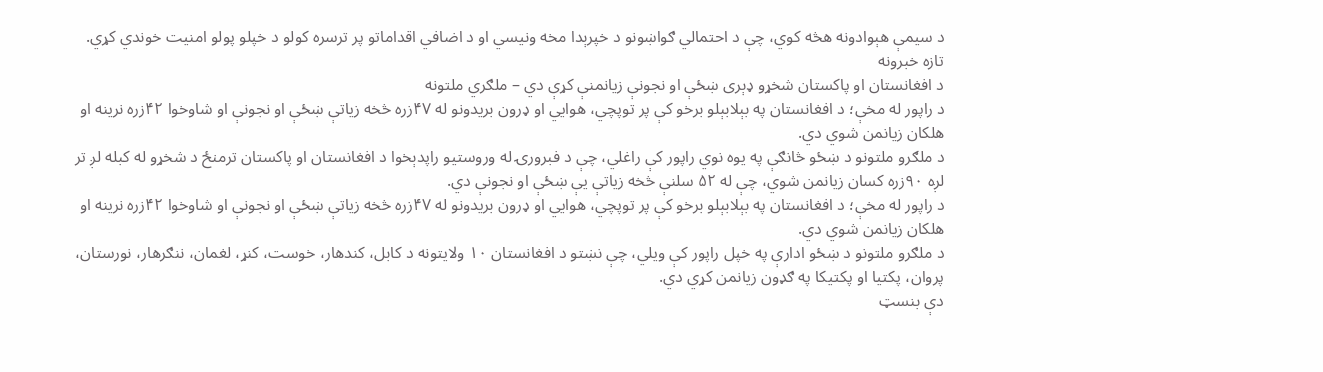د سیمې هېوادونه هڅه کوي، چې د احتمالي ګواښونو د خپرېدا مخه ونیسي او د اضافي اقداماتو پر ترسره کولو د خپلو پولو امنیت خوندي کړي.
تازه خبرونه
د افغانستان او پاکستان شخړو ډېری ښځې او نجونې زیانمنې کړې دي – ملګري ملتونه
د راپور له مخې؛ د افغانستان په بېلابېلو برخو کې پر توپچي، هوايي او ډرون بریدونو له ۴۷زره څخه زیاتې ښځې او نجونې او شاوخوا ۴۲زره نرینه او هلکان زیانمن شوي دي.
د ملګرو ملتونو د ښځو څانګې په یوه نوي راپور کې راغلي، چې د فبرورۍ له وروستیو راپدېخوا د افغانستان او پاکستان ترمنځ د شخړو له کبله لږ تر لږه ۹۰زره کسان زیانمن شوي، چې له ۵۲ سلنې څخه زیاتې یې ښځې او نجونې دي.
د راپور له مخې؛ د افغانستان په بېلابېلو برخو کې پر توپچي، هوايي او ډرون بریدونو له ۴۷زره څخه زیاتې ښځې او نجونې او شاوخوا ۴۲زره نرینه او هلکان زیانمن شوي دي.
د ملګرو ملتونو د ښځو ادارې په خپل راپور کې ویلي، چې نښتو د افغانستان ۱۰ ولایتونه د کابل، کندهار، خوست، کنړ، لغمان، ننګرهار، نورستان، پروان، پکتیا او پکتیکا په ګډون زیانمن کړي دي.
دې بنسټ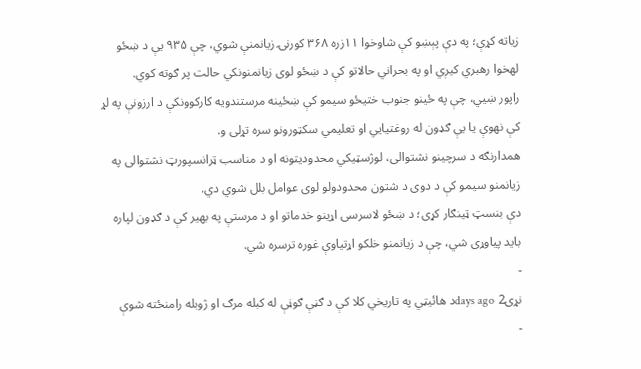زیاته کړې؛ په دې پېښو کې شاوخوا ۱۱زره ۳۶۸ کورنۍ زیانمنې شوي، چې ۹۳۵ یې د ښځو لهخوا رهبري کیږي او په بحراني حالاتو کې د ښځو لوی زیانمنونکي حالت پر ګوته کوي.
راپور ښیي، چې په ځینو جنوب ختیځو سیمو کې ښځینه مرستندویه کارکوونکې د ارزونې په لړ کې نهوې یا یې ګډون له روغتیایي او تعلیمي سکټورونو سره تړلی و.
همدارنګه د سرچینو نشتوالی، لوژسټیکي محدودیتونه او د مناسب ټرانسپورټ نشتوالی په زیانمنو سیمو کې د دوی د شتون محدودولو لوی عوامل بلل شوي دي.
دې بنسټ ټینګار کړی؛ د ښځو لاسرسی اړینو خدماتو او د مرستې په بهیر کې د ګډون لپاره باید پیاوړی شي، چې د زیانمنو خلکو اړتیاوې غوره ترسره شي.
-
نړۍ2 days agoد هائیټي په تاریخي کلا کې د ګڼې ګوڼې له کبله مرګ او ژوبله رامنځته شوې
-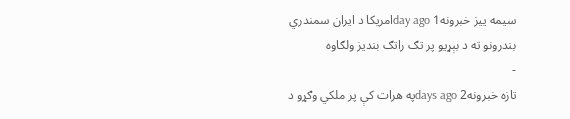سیمه ییز خبرونه1 day agoامریکا د ایران سمندري بندرونو ته د بېړیو پر تګ راتګ بندیز ولګاوه
-
تازه خبرونه2 days agoپه هرات کې پر ملکي وګړو د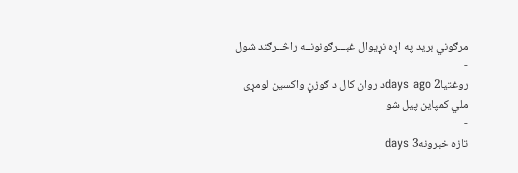مرګوني برید په اړه نړیوال غبـــرګونونــه راڅــرګند شول
-
روغتيا2 days agoد روان کال د ګوزڼ واکسین لومړی ملي کمپاین پیل شو
-
تازه خبرونه3 days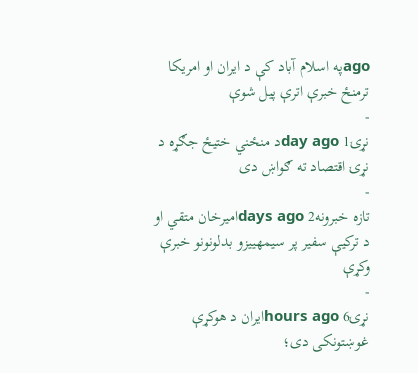agoپه اسلام آباد کې د ایران او امریکا ترمنځ خبرې اترې پیل شوې
-
نړۍ1 day agoد منځني ختیځ جګړه د نړۍ اقتصاد ته ګواښ دی
-
تازه خبرونه2 days agoامیرخان متقي او د ترکیې سفیر پر سیمهییزو بدلونونو خبرې وکړې
-
نړۍ6 hours agoایران د هوکړې غوښتونکی دی؛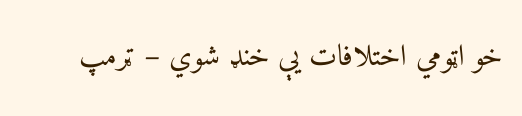خو اټومي اختلافات یې خنډ شوي – ټرمپ